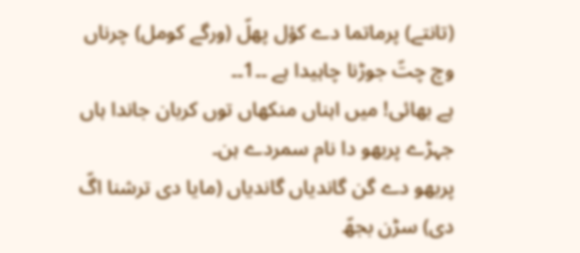(تانتے) پرماتما دے کؤل پھلّ (ورگے کومل) چرناں وچ چتّ جوڑنا چاہیدا ہے ۔۔1۔۔
ہے بھائی! میں اہناں منکھاں توں کربان جاندا ہاں جہڑے پربھو دا نام سمردے ہن۔
پربھو دے گن گاندیاں گاندیاں (مایا دی ترشنا اگّ دی) سڑن بجھّ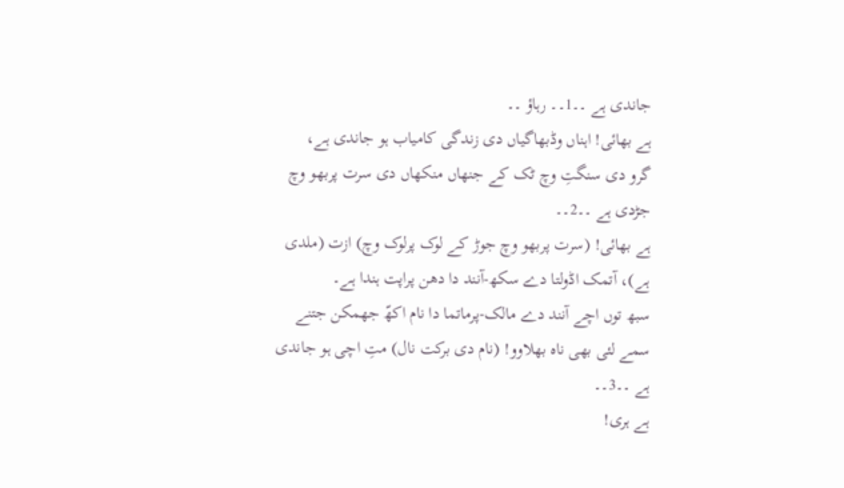جاندی ہے ۔۔1۔۔ رہاؤ ۔۔
ہے بھائی! اہناں وڈبھاگیاں دی زندگی کامیاب ہو جاندی ہے،
گرو دی سنگتِ وچ ٹک کے جنھاں منکھاں دی سرت پربھو وچ جڑدی ہے ۔۔2۔۔
ہے بھائی! (سرت پربھو وچ جوڑ کے لوک پرلوک وچ) ازت (ملدی ہے)، آتمک اڈولتا دے سکھ-آنند دا دھن پراپت ہندا ہے۔
سبھ توں اچے آنند دے مالک-پرماتما دا نام اکھّ جھمکن جتنے سمے لئی بھی ناہ بھلاوو! (نام دی برکت نال) متِ اچی ہو جاندی ہے ۔۔3۔۔
ہے ہری!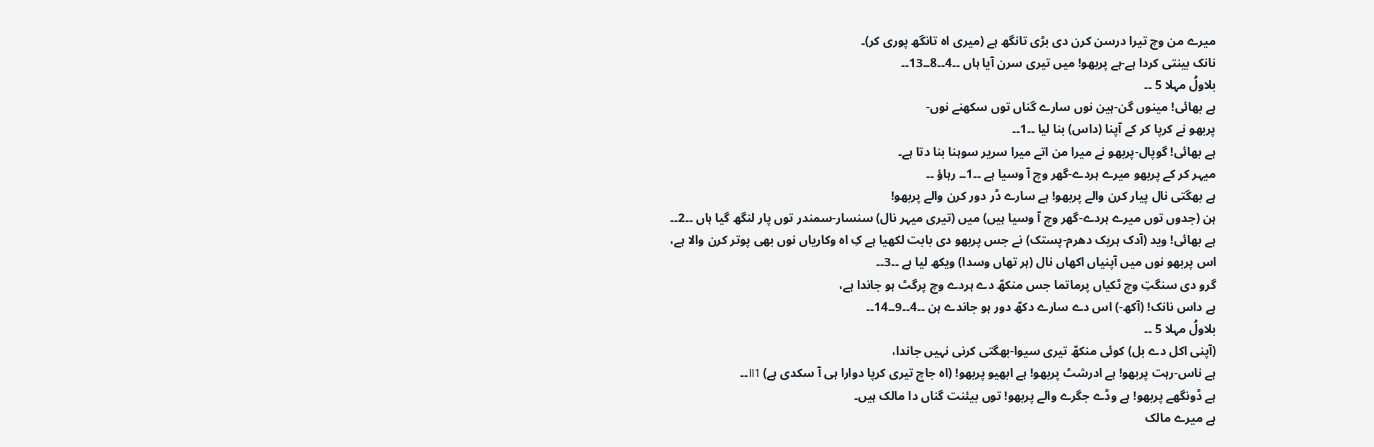میرے من وچ تیرا درسن کرن دی بڑی تانگھ ہے (میری اہ تانگھ پوری کر)۔
نانک بینتی کردا ہے-ہے پربھو! میں تیری سرن آیا ہاں ۔۔4۔۔8۔۔13۔۔
بلاولُ مہلا 5 ۔۔
ہے بھائی! مینوں گن-ہین نوں سارے گناں توں سکھنے نوں-
پربھو نے کرپا کر کے آپنا (داس) بنا لیا ۔۔1۔۔
ہے بھائی! گوپال-پربھو نے میرا من اتے میرا سریر سوہنا بنا دتا ہے۔
میہر کر کے پربھو میرے ہردے-گھر وچ آ وسیا ہے ۔۔1۔۔ رہاؤ ۔۔
ہے بھگتی نال پیار کرن والے پربھو! ہے سارے ڈر دور کرن والے پربھو!
ہن (جدوں توں میرے ہردے-گھر وچ آ وسیا ہیں) میں (تیری میہر نال) سنسار-سمندر توں پار لنگھ گیا ہاں ۔۔2۔۔
ہے بھائی! وید (آدک ہریک دھرم-پستک) نے جس پربھو دی بابت لکھیا ہے کِ اہ وکاریاں نوں بھی پوتر کرن والا ہے،
اس پربھو نوں میں آپنیاں اکھاں نال (ہر تھاں وسدا) ویکھ لیا ہے ۔۔3۔۔
گرو دی سنگتِ وچ ٹکیاں پرماتما جس منکھّ دے ہردے وچ پرگٹ ہو جاندا ہے،
ہے داس نانک! (آکھ-) اس دے سارے دکھّ دور ہو جاندے ہن ۔۔4۔۔9۔۔14۔۔
بلاولُ مہلا 5 ۔۔
(آپنی اکل دے بل) کوئی منکھّ تیری سیوا-بھگتی کرنی نہیں جاندا،
ہے ناس-رہت پربھو! ہے ادرشٹ پربھو! ہے ابھیو پربھو! (اہ جاچ تیری کرپا دوارا ہی آ سکدی ہے) ॥1۔۔
ہے ڈونگھے پربھو! ہے وڈے جگرے والے پربھو! توں بیئنت گناں دا مالک ہیں۔
ہے میرے مالک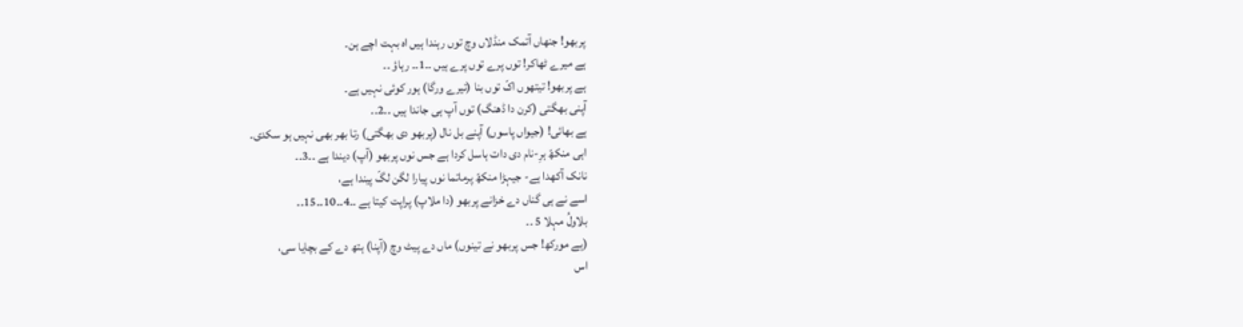پربھو! جنھاں آتمک منڈلاں وچ توں رہندا ہیں اہ بہت اچے ہن۔
ہے میرے ٹھاکر! توں پرے توں پرے ہیں ۔۔1۔۔ رہاؤ ۔۔
ہے پربھو! تیتھوں اکّ توں بنا (تیرے ورگا) ہور کوئی نہیں ہے۔
آپنی بھگتی (کرن دا ڈھنگ) توں آپ ہی جاندا ہیں ۔۔2۔۔
ہے بھائی! (جیواں پاسوں) آپنے بل نال (پربھو دی بھگتی) رتا بھر بھی نہیں ہو سکدی۔
اہی منکھّ ہرِ-نام دی دات ہاسل کردا ہے جس نوں پربھو (آپ) دیندا ہے ۔۔3۔۔
نانک آکھدا ہے- جیہڑا منکھّ پرماتما نوں پیارا لگن لگّ پیندا ہے،
اسے نے ہی گناں دے خزانے پربھو (دا ملاپ) پراپت کیتا ہے ۔۔4۔۔10۔۔15۔۔
بلاولُ مہلا 5 ۔۔
(ہے مورکھ! جس پربھو نے تینوں) ماں دے پیٹ وچ (آپنا) ہتھ دے کے بچایا سی،
اس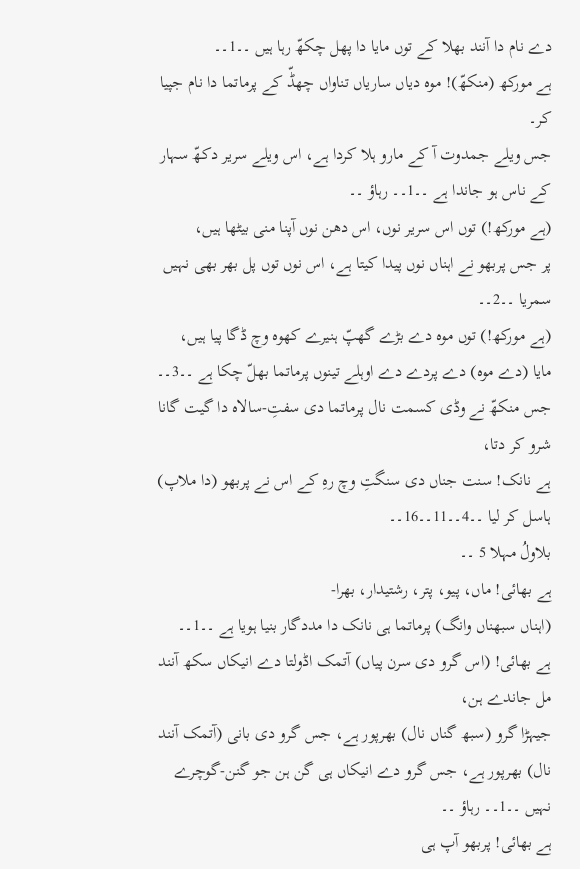دے نام دا آنند بھلا کے توں مایا دا پھل چکھّ رہا ہیں ۔۔1۔۔
ہے مورکھ (منکھّ)! موہ دیاں ساریاں تناواں چھڈّ کے پرماتما دا نام جپیا کر۔
جس ویلے جمدوت آ کے مارو ہلا کردا ہے، اس ویلے سریر دکھّ سہار کے ناس ہو جاندا ہے ۔۔1۔۔ رہاؤ ۔۔
(ہے مورکھ!) توں اس سریر نوں، اس دھن نوں آپنا منی بیٹھا ہیں،
پر جس پربھو نے اہناں نوں پیدا کیتا ہے، اس نوں توں پل بھر بھی نہیں سمریا ۔۔2۔۔
(ہے مورکھ!) توں موہ دے بڑے گھپّ ہنیرے کھوہ وچ ڈگا پیا ہیں،
مایا (دے موہ) دے پردے دے اوہلے تینوں پرماتما بھلّ چکا ہے ۔۔3۔۔
جس منکھّ نے وڈی کسمت نال پرماتما دی سفتِ-سالاہ دا گیت گانا شرو کر دتا،
ہے نانک! سنت جناں دی سنگتِ وچ رہِ کے اس نے پربھو (دا ملاپ) ہاسل کر لیا ۔۔4۔۔11۔۔16۔۔
بلاولُ مہلا 5 ۔۔
ہے بھائی! ماں، پیو، پتر، رشتیدار، بھرا-
(اہناں سبھناں وانگ) پرماتما ہی نانک دا مددگار بنیا ہویا ہے ۔۔1۔۔
ہے بھائی! (اس گرو دی سرن پیاں) آتمک اڈولتا دے انیکاں سکھ آنند مل جاندے ہن،
جیہڑا گرو (سبھ گناں نال) بھرپور ہے، جس گرو دی بانی (آتمک آنند نال) بھرپور ہے، جس گرو دے انیکاں ہی گن ہن جو گنن-گوچرے نہیں ۔۔1۔۔ رہاؤ ۔۔
ہے بھائی! پربھو آپ ہی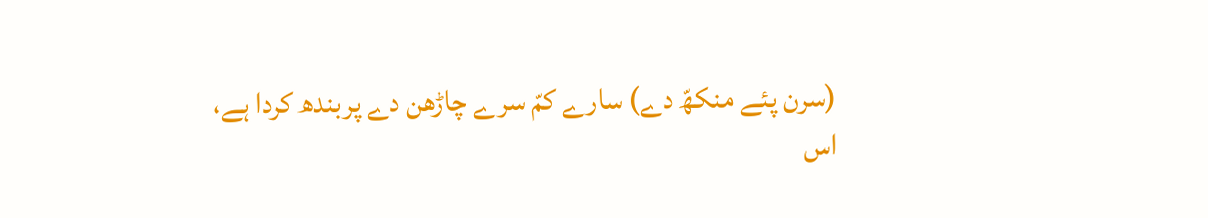(سرن پئے منکھّ دے) سارے کمّ سرے چاڑھن دے پربندھ کردا ہے،
اس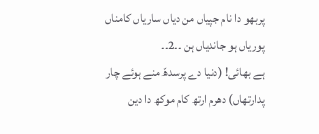پربھو دا نام جپیاں من دیاں ساریاں کامناں پوریاں ہو جاندیاں ہن ۔۔2۔۔
ہے بھائی! (دنیا دے پرسدھّ منے ہوئے چار پدارتھاں) دھرم ارتھ کام موکھ دا دین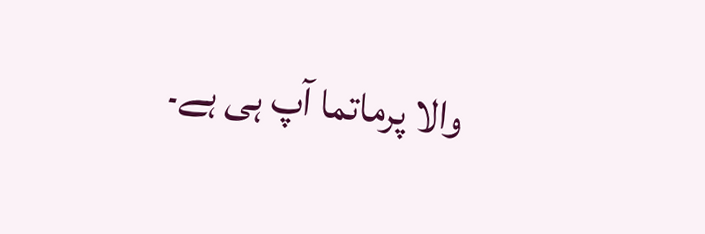والا پرماتما آپ ہی ہے۔